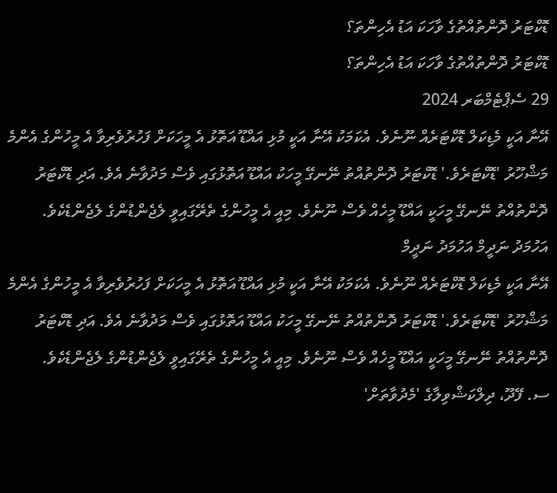ޑޮކްޓަރު ދޮންތުއްތުގެ ވާހަކަ އަޑު އެހިންތަ؟
ޑޮކްޓަރު ދޮންތުއްތުގެ ވާހަކަ އަޑު އެހިންތަ؟
29 ސެޕްޓެމްބަރ 2024
އޭނާ އަކީ މެޑިކަލް ޑޮކްޓަރެއް ނޫނެވެ. އެކަމަކު އޭނާ އަކީ މުޅި އައްޑޫ އަތޮޅު އެ މީހަކަށް ފަހުރުވެރިވާ އެ މީހުންގެ އެންމެ މަޝްހޫރު 'ޑޮކްޓަރެވެ.' ޑޮކްޓަރު ދޮންތުއްތު ނޭނގޭ މީހަކު އައްޑޫ އަތޮޅުގައި ވެސް މަދުވާނެ އެވެ. އަދި ޑޮކްޓަރު ދޮންތުއްތު ނޭނގޭ މީހަކީ އައްޑޫ މީހެއް ވެސް ނޫނެވެ. މިއީ އެ މީހުންގެ ތެރޭގައިވީ ލެޖެންޑުންގެ ލެޖެންޑެކެވެ.
އަހުމަދު ނަދީމް އަހުމަދު ނަދީމް
އޭނާ އަކީ މެޑިކަލް ޑޮކްޓަރެއް ނޫނެވެ. އެކަމަކު އޭނާ އަކީ މުޅި އައްޑޫ އަތޮޅު އެ މީހަކަށް ފަހުރުވެރިވާ އެ މީހުންގެ އެންމެ މަޝްހޫރު 'ޑޮކްޓަރެވެ.' ޑޮކްޓަރު ދޮންތުއްތު ނޭނގޭ މީހަކު އައްޑޫ އަތޮޅުގައި ވެސް މަދުވާނެ އެވެ. އަދި ޑޮކްޓަރު ދޮންތުއްތު ނޭނގޭ މީހަކީ އައްޑޫ މީހެއް ވެސް ނޫނެވެ. މިއީ އެ މީހުންގެ ތެރޭގައިވީ ލެޖެންޑުންގެ ލެޖެންޑެކެވެ.
ސ. ފޭދޫ، ދިލްކަޝްވިލާގެ 'މެދުވާތަށް'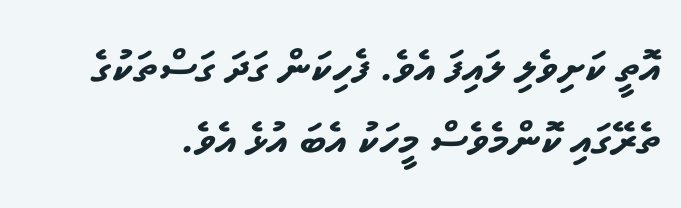އޮތީ ކަށިވެލި ލައިފަ އެވެ. ފެހިކަން ގަދަ ގަސްތަކުގެ ތެރޭގައި ކޮންމެވެސް މީހަކު އެބަ އުޅެ އެވެ.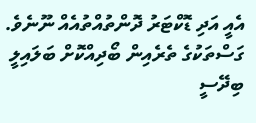އެއީ އަދި ޑޮކްޓަރު ދޮންތުއްތުއެއް ނޫނެވެ. ގަސްތަކުގެ ތެރެއިން ބޯދިއްކޮށް ބަލައިލީ ބިދޭސީ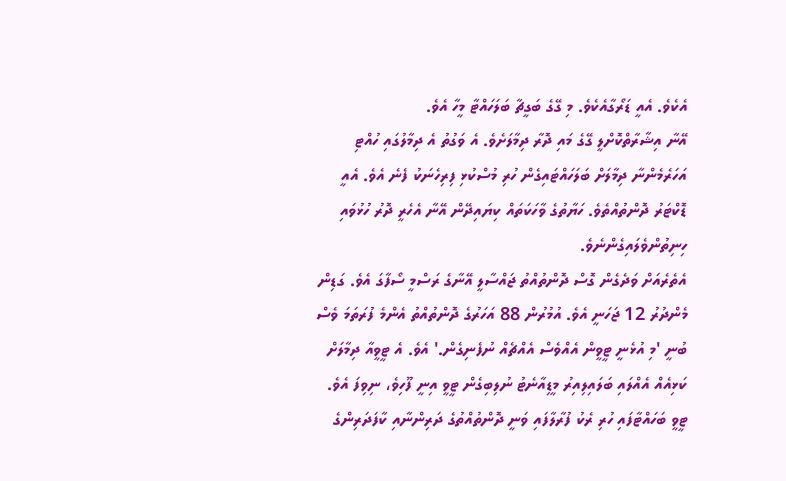އެކެވެ. އެއީ ޑަރޯގާއެކެވެ. މި ގޭގެ ބަގީޗާ ބަލަހައްޓާ މީހާ އެވެ.
އޭނާ އިޝާރާތްކޮށްލީ ގޭގެ މައި ދޮރާ ދިމާލަށެވެ. އެ ވަގުތު އެ ދިމާލުގައި ހުއްޓި އަހަރެމެންނާ ދިމާލަށް ބަލަހައްޓައިގެން ހުރި މުސްކުޅި ފިރިހެނަކު ފެނެ އެވެ. އެއީ ޑޮކްޓަރު ދޮންތުއްތެވެ. ހަޔާތުގެ ވާހަކަތައް ކިޔައިދޭން އޭނާ އެހެރީ ދޮރު ހުޅުވައި ހިނިތުންވެލައިގެންނެވެ.
އެތެރެއަށް ވަދެގެން ގޮސް ދޮންތުއްތު ޖައްސާލީ އޭނާގެ ރަސްމީ ސޯފާގަ އެވެ. ގަޑިން މެންދުރު 12 ޖަހަނީ އެވެ. އުމުރުން 88 އަހަރުގެ ދޮންތުއްތު އެންމެ ފުރަތަމަ ވެސް ބުނީ 'މި އުޅެނީ ޓީވީން އެއްވެސް އެއްޗެއް ނުފެނިގެން.' އެވެ. އެ ޓީވީއާ ދިމާލަށް ކަޅިއެއް އެއްލައި ބަލައިލިއިރު މީޑިއާނެޓު ނުލިބިގެން ޓީވީ އިނީ ފޫހިވެ، ނިވިފަ އެވެ.
ޓީވީ ބަހައްޓާފައި ހުރި ރެކު ފުރާލާފައި ވަނީ ދޮންތުއްތުގެ ދަރިންނާއި ކާފަދަރިންގެ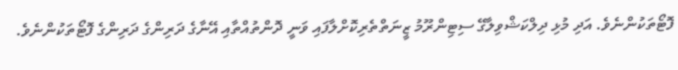ފޮޓޯތަކުންނެވެ. އަދި މުޅި ދިލްކަޝްވިލާގޭ ސިޓިންރޫމު ޒީނަތްތެރިކޮށްލާފައި ވަނީ ދޮންތުއްތާއި އޭނާގެ ދަރިންގެ ދަރިންގެ ފޮޓޯތަކުންނެވެ.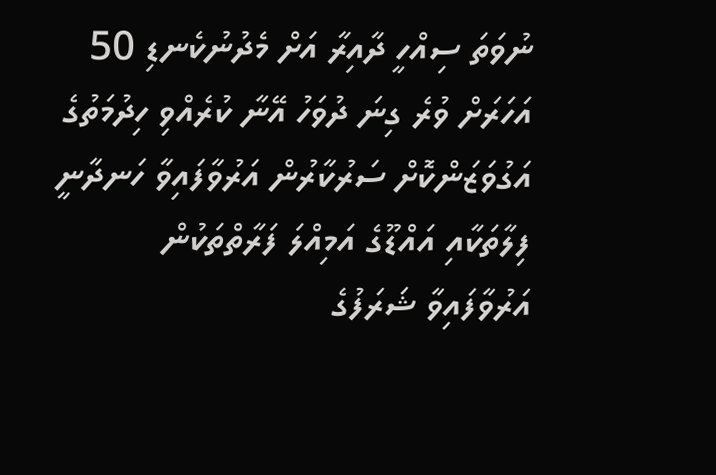ނުވަތަ ސިއްހީ ދާއިރާ އަށް މެދުނުކެނޑި 50 އަހަރަށް ވުރެ ގިނަ ދުވަހު އޭނާ ކުރެއްވި ހިދުމަތުގެ އަގުވަޒަންކޮށް ސަރުކާރުން އަރުވާފައިވާ ހަނދާނީ ފިލާތަކާއި އައްޑޫގެ އަމިއްލަ ފަރާތްތަކުން އަރުވާފައިވާ ޝަރަފުގެ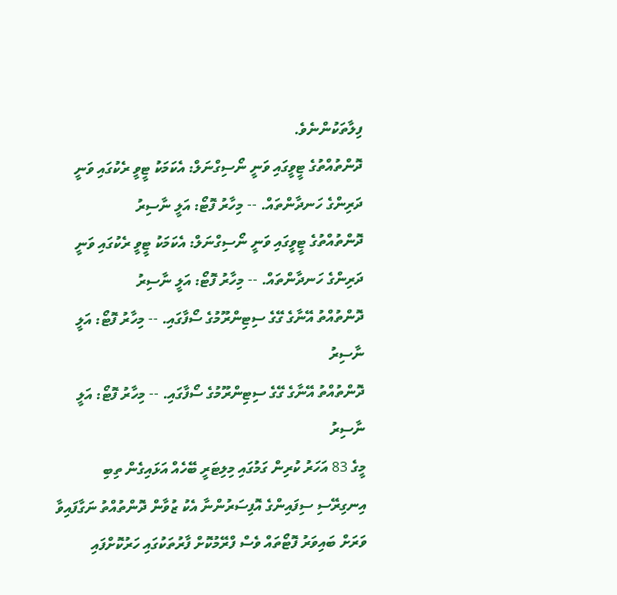ފިލާތަކުންނެވެ.
ދޮންތުއްތުގެ ޓީވީގައި ވަނީ ނޯސިގްނަލް: އެކަމަކު ޓީވީ ރެކުގައި ވަނީ ދަރިންގެ ހަނދާންތައް. -- މިހާރު ފޮޓޯ: އަލީ ނާސިރު
ދޮންތުއްތުގެ ޓީވީގައި ވަނީ ނޯސިގްނަލް: އެކަމަކު ޓީވީ ރެކުގައި ވަނީ ދަރިންގެ ހަނދާންތައް. -- މިހާރު ފޮޓޯ: އަލީ ނާސިރު
ދޮންތުއްތު އޭނާގެ ގޭގެ ސިޓިންރޫމުގެ ސޯފާގައި. -- މިހާރު ފޮޓޯ: އަލީ ނާސިރު
ދޮންތުއްތު އޭނާގެ ގޭގެ ސިޓިންރޫމުގެ ސޯފާގައި. -- މިހާރު ފޮޓޯ: އަލީ ނާސިރު
މީގެ 83 އަހަރު ކުރިން ގަމުގައި މިލިޓަރީ ބޭހެއް އަޅައިގެން ތިބި އިނގިރޭސި ސިފައިންގެ އޮފިސަރުންނާ އެކު ޒުވާން ދޮންތުއްތު ނަގާފައިވާ ވަރަށް ބައިވަރު ފޮޓޯތައް ވެސް ފްރޭމުކޮށް ފާރުތަކުގައި ހަރުކޮށްފައި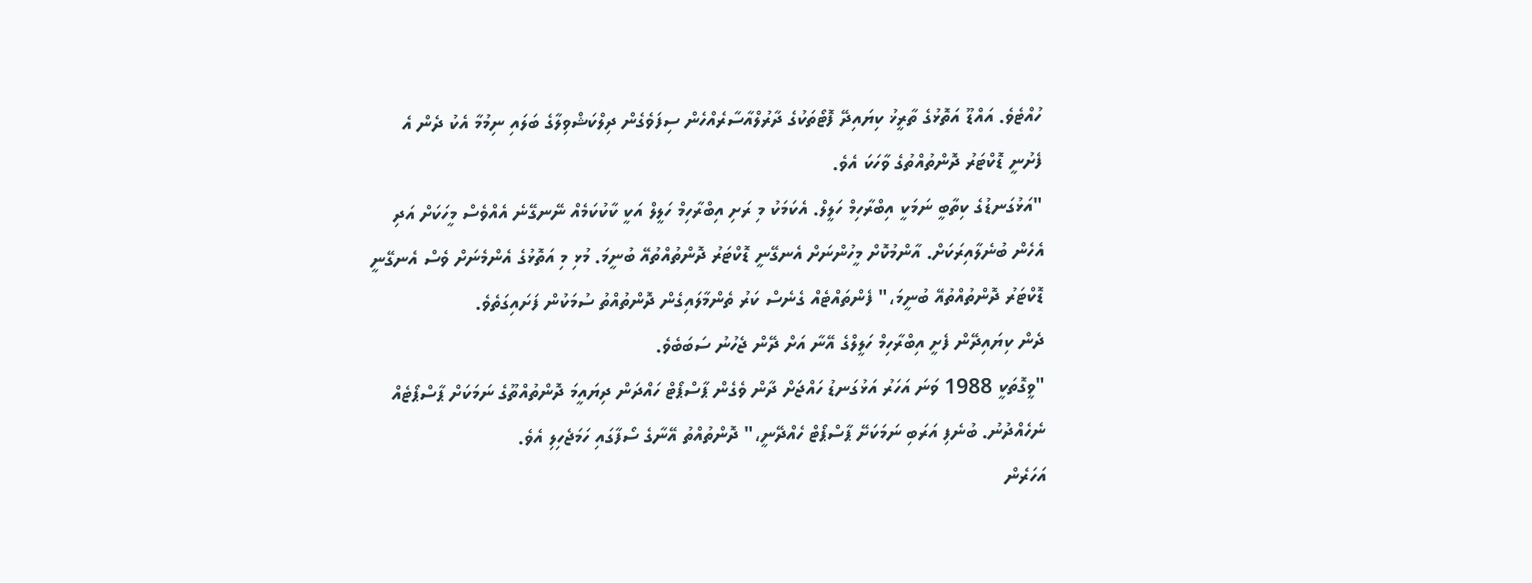ހުއްޓެވެ. އައްޑޫ އަތޮޅުގެ ތާރީޚު ކިޔައިދޭ ފޮޓޯތަކުގެ ދާރުލްއާސާރެއްހެން ސިފަވެގެން ދިލްކަޝްވިލާގެ ބަލައި ނިމުމާ އެކު ދެން އެ ފެށުނީ ޑޮކްޓަރު ދޮންތުއްތުގެ ވާހަކަ އެވެ.
"އަޅުގަނޑުގެ ކިތާބީ ނަމަކީ އިބްރާހިމް ހަލީލް. އެކަމަކު މި ރަށި އިބްރާހިމް ހަލީލް އަކީ ކާކުކަމެއް ނޭނގޭނެ އެއްވެސް މީހަކަށް އަދި އެހެން ބުނެލާއިރަކަށް. އާންމުކޮށް މީހުންނަށް އެނގޭނީ ޑޮކްޓަރު ދޮންތުއްތުއޭ ބުނީމަ. މުޅި މި އަތޮޅުގެ އެންމެނަށް ވެސް އެނގޭނީ ޑޮކްޓަރު ދޮންތުއްތުއޭ ބުނީމަ،" ފެންތައްޓެއް ގެނެސް ކަރު ތެންމާލައިގެން ދޮންތުއްތު ސުމަކުން ފަށައިގަތެވެ.
ދެން ކިޔައިދޭން ފެށީ އިބްރާހިމް ހަލީލްގެ އޭނާ އަށް ދޭން ޖެހުނު ސަބަބެވެ.
"ވީގޮތަކީ 1988 ވަނަ އަހަރު އަޅުގަނޑު ހައްޖަށް ދާން ވެގެން ޕާސްޕޯޓް ހައްދަން ދިޔައީމަ ދޮންތުއްތޫގެ ނަމަކަށް ޕާސްޕޯޓެއް ނެހެއްދުނު. ބުނެފި އަރަބި ނަމަކަށޭ ޕާސްޕޯޓް ހެއްދޭނީ،" ދޮންތުއްތު އޭނާގެ ސޯފާގައި ހަމަޖެހިލި އެވެ.
އަހަރެން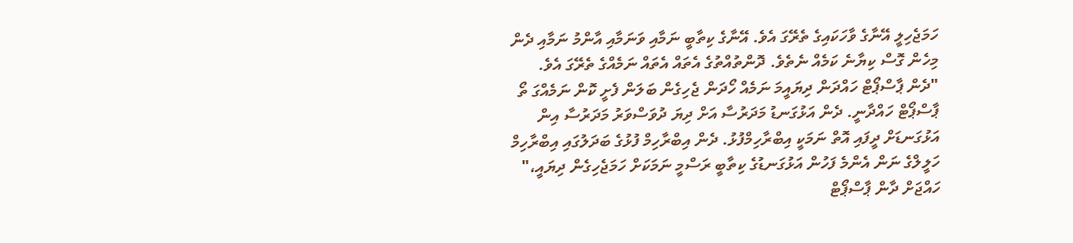ހަމަޖެހިލީ އޭނާގެ ވާހަކައިގެ ތެރޭގަ އެވެ. އޭނާގެ ކިތާބީ ނަމާއި ވަނަމާއި އާންމު ނަމާއި ދެން މިހެން ގޮސް ކިޔާނެ ކަމެއް ނެތެވެ. ދޮންތުއްތުގެ އެތައް އެތައް ނަމެއްގެ ތެރޭގަ އެވެ.
"ދެން ޕާސްޕޯޓް ހައްދަން ދިޔައީމަ ނަމެއް ހޯދަން ޖެހިގެން ބަލަން ފެށީ ކޮން ނަމެއްގަ ތޯ ޕާސްޕޯޓް ހައްދާނީ. ދެން އަޅުގަނޑު މަދަރުސާ އަށް ދިޔަ ދުވަސްވަރު މަދަރުސާ އިން އަޅުގަނޑަށް ދީފައި އޮތް ނަމަކީ އިބްރާހިމްފުޅު. ދެން އިބްރާހިމް ފުޅުގެ ބަދަލުގައި އިބްރާހިމް ހަލީލްގެ ނަން އެންމެ ފަހުން އަޅުގަނޑުގެ ކިތާބީ ރަސްމީ ނަމަކަށް ހަމަޖެހިގެން ދިޔައީ،" ހައްޖަށް ދާން ޕާސްޕޯޓް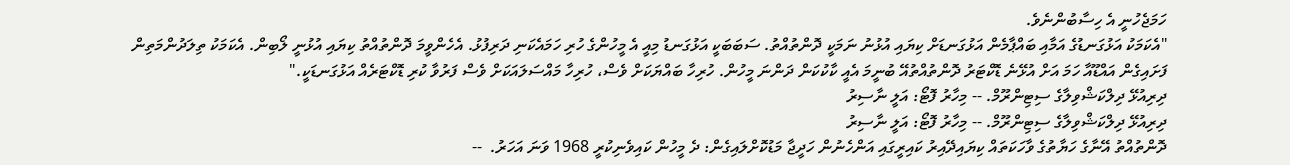ހަމަޖެހުނީ އެ ހިސާބުންނެވެ.
"އެކަމަކު އަޅުގަނޑުގެ އަމާއި ބައްޕާމެން އަޅުގަނޑަށް ކިޔައި އުޅުނު ނަމަކީ ދޮންތުއްތު. ސަބަބަކީ އަޅުގަނޑު މިއީ އެ މީހުންގެ ހުރި ހަމައެކަނި ދަރިފުޅު. އެހެންވީމަ ދޮންތުއްތު ކިޔައި އުޅުނީ ލޯބިން. އެކަމަކު ތިލަދުންމަތިން ފަށައިގެން އައްޑޫއާ ހަމަ އަށް އުޅޭނެ ޑޮކްޓަރު ދޮންތުއްތުއޭ ބުނީމަ އެއީ ކާކުކަން ދަންނަ މީހުން. ހުރިހާ ބައްޔަކަށް ވެސް، ހުރިހާ މައްސަލައަކަށް ވެސް ފަރުވާ ކުރި ޑޮކްޓަރެއް އަޅުގަނޑަކީ."
ދިރިއުޅޭ ދިލްކަޝްވިލާގެ ސިޓިންރޫމް. -- މިހާރު ފޮޓޯ: އަލީ ނާސިރު
ދިރިއުޅޭ ދިލްކަޝްވިލާގެ ސިޓިންރޫމް. -- މިހާރު ފޮޓޯ: އަލީ ނާސިރު
ދޮންތުއްތު އޭނާގެ ހަޔާތުގެ ވާހަކަތައް ކިޔައިދޭއިރު ކައިރީގައި އަންހެނުން ހަދީޖާ މަޑުކޮށްލައިގެން: ދެ މީހުން ކައިވެނިކުރީ 1968 ވަނަ އަހަރު.  --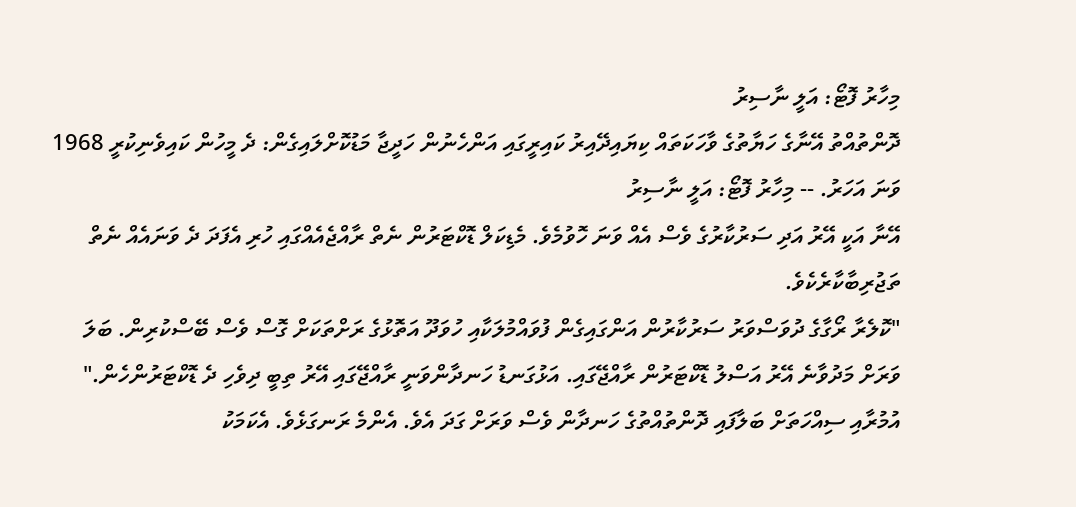މިހާރު ފޮޓޯ: އަލީ ނާސިރު
ދޮންތުއްތު އޭނާގެ ހަޔާތުގެ ވާހަކަތައް ކިޔައިދޭއިރު ކައިރީގައި އަންހެނުން ހަދީޖާ މަޑުކޮށްލައިގެން: ދެ މީހުން ކައިވެނިކުރީ 1968 ވަނަ އަހަރު. -- މިހާރު ފޮޓޯ: އަލީ ނާސިރު
އޭނާ އަކީ އޭރު އަދި ސަރުކާރުގެ ވެސް އެއް ވަނަ ހޮވުމެވެ. މެޑިކަލް ޑޮކްޓަރުން ނެތް ރާއްޖެއެއްގައި ހުރި އެފަދަ ދެ ވަނައެއް ނެތް ތަޖުރިބާކާރެކެވެ.
"ކޮލެރާ ރޯގާގެ ދުވަސްވަރު ސަރުކާރުން އަންގައިގެން ފުވައްމުލަކާއި ހުވަދޫ އަތޮޅުގެ ރަށްތަކަށް ގޮސް ވެސް ބޭސްކުރިން. ބަލަ ވަރަށް މަދުވާނެ އޭރު އަސްލު ޑޮކްޓަރުން ރާއްޖޭގައި. އަޅުގަނޑު ހަނދާންވަނީ ރާއްޖޭގައި އޭރު ތިބީ ދިވެހި ދެ ޑޮކްޓަރުންހެން."
އުމުރާއި ސިއްހަތަށް ބަލާފައި ދޮންތުއްތުގެ ހަނދާން ވެސް ވަރަށް ގަދަ އެވެ. އެންމެ ރަނގަޅެވެ. އެކަމަކު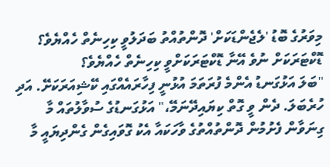މިވަރުގެ ބޮޑު 'ލެޖެންޑަކަށް' ދޮންތުއްތު ބަދަލުވީ ކިހިނެތް ހެއްޔެވެ؟ ޑޮކްޓަރަކަށް ނުވެ އޭނާ ޑޮކްޓަރަކަށްވީ ކިހިނެތް ހެއްޔެވެ؟
"ބަލަ އަޅުގަނޑު އެންމެ ފުރަތަމަ އުޅުނީ ފިހާރައެއްގައި ކޭޝިއަރަކަށޭ. އަދި ހުރެބަލަ. ދެން ވީ ގޮތް ކިޔައިދޭނަމޭ،" އަޅުގަނޑުގެ ސުވާލުތައް މާ ގިނަވާން ފެށުމުން ދޮންތުއްތުގެ ވާހަކައާ އެކު ގޮވައިގެން ގެންދިޔައީ މާ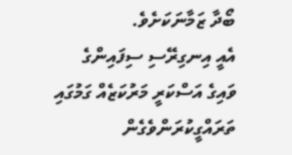ބޯދާ ޒަމާނަކަށެވެ.
އެއީ އިނގިރޭސި ސިފައިންގެ ވައިގެ އަސްކަރީ މަރުކަޒެއް ގަމުގައި ތަރައްގީކުރަންވެގެން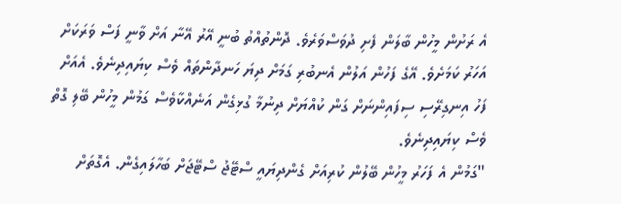އެ ރަށުން މީހުން ބާލަން ފެށި ދުވަސްވަރެވެ. ދޮންތުއްތު ބުނީ އޭރު އޭނާ އަށް ވާނީ ފަސް ވަރަކަށް އަހަރު ކަމަށެވެ. އޭގެ ފަހުން އަލުން އެނބުރި ގަމަށް ދިޔަ ހަނދާންތައް ވެސް ކިޔައިދިނެވެ. އެއަށް ފަހު އިނގިރޭސި ސިފައިންނަށް ގަން ކުއްޔަށް ދިނުމާ ގުޅިގެން އަނެއްކާވެސް ގަމުން މީހުން ބޭލި ގޮތް ވެސް ކިޔައިދިނެވެ.
"ގަމުން އެ ފަހަރު މީހުން ބޭލުން ކުރިއަށް ގެންދިޔައީ ސްޓޭޖު ސްޓޭޖަށް ބަހާލައިގެން. އެގޮތަށް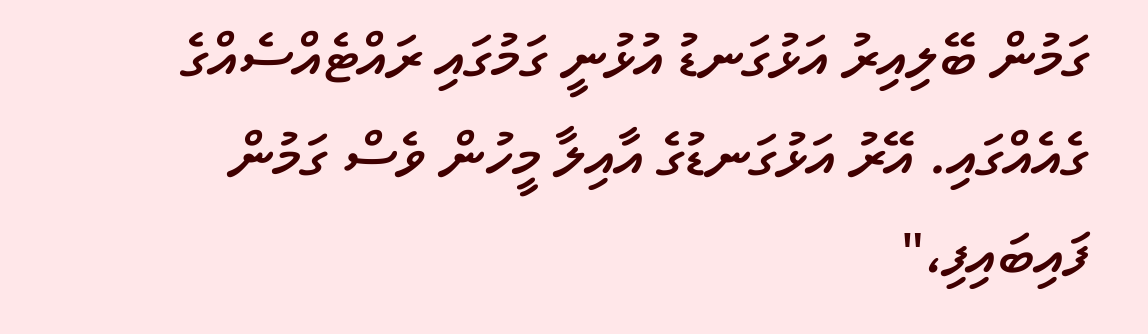ގަމުން ބޭލިއިރު އަޅުގަނޑު އުޅުނީ ގަމުގައި ރައްޓެއްސެއްގެ ގެއެއްގައި. އޭރު އަޅުގަނޑުގެ އާއިލާ މީހުން ވެސް ގަމުން ފައިބައިފި،"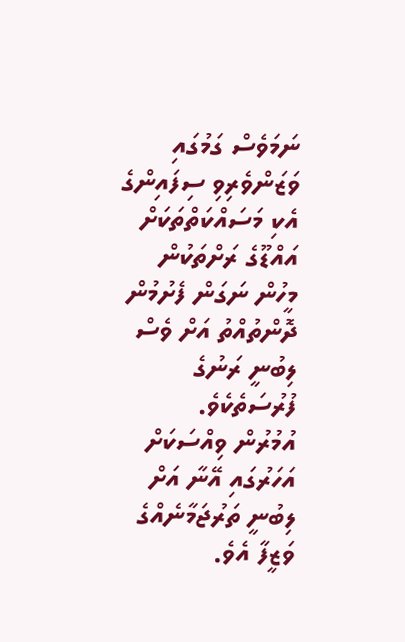ނަމަވެސް ގަމުގައި ވަޒަންވެރިވި ސިފައިންގެ އެކި މަސައްކަތްތަކަށް އައްޑޫގެ ރަށްތަކުން މީހުން ނަގަން ފެށުމުން ދޮންތުއްތު އަށް ވެސް ލިބުނީ ރަނުގެ ފުރުސަތެކެވެ.
އުމުރުން ވިއްސަކަށް އަހަރުގައި އޭނާ އަށް ލިބުނީ ތަރުޖަމާނެއްގެ ވަޒީފާ އެވެ.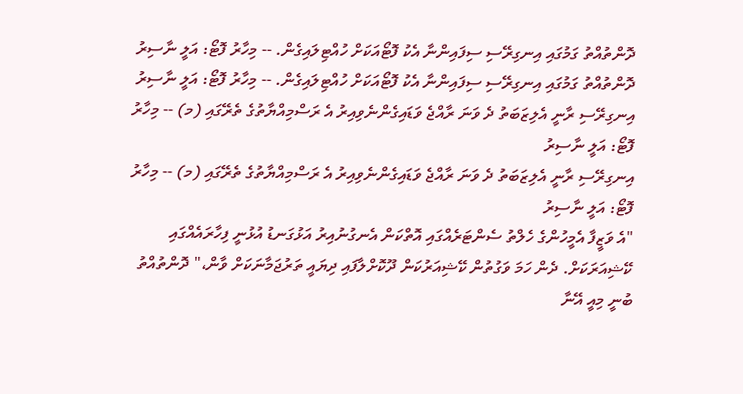ދޮންތުއްތު ގަމުގައި އިނގިރޭސި ސިފައިންނާ އެކު ފޮޓޯއަކަށް ހުއްޓިލައިގެން. -- މިހާރު ފޮޓޯ: އަލީ ނާސިރު
ދޮންތުއްތު ގަމުގައި އިނގިރޭސި ސިފައިންނާ އެކު ފޮޓޯއަކަށް ހުއްޓިލައިގެން. -- މިހާރު ފޮޓޯ: އަލީ ނާސިރު
އިނގިރޭސި ރާނީ އެލިޒަބަތު ދެ ވަނަ ރާއްޖެ ވަޑައިގެންނެވިއިރު އެ ރަސްމިއްޔާތުގެ ތެރޭގައި (މ) -- މިހާރު ފޮޓޯ: އަލީ ނާސިރު
އިނގިރޭސި ރާނީ އެލިޒަބަތު ދެ ވަނަ ރާއްޖެ ވަޑައިގެންނެވިއިރު އެ ރަސްމިއްޔާތުގެ ތެރޭގައި (މ) -- މިހާރު ފޮޓޯ: އަލީ ނާސިރު
"އެ ވަޒީފާ އެމީހުންގެ ހެލްތު ސެންޓަރެއްގައި އޮތްކަން އެނގުނުއިރު އަޅުގަނޑު އުޅުނީ ފިހާރައެއްގައި ކޭޝިއަރަކަށް. ދެން ހަމަ ވަގުތުން ކޭޝިއަރުކަން ދޫކޮށްލާފައި ދިޔައީ ތަރުޖަމާނަކަށް ވާން،" ދޮންތުއްތު ބުނީ މިއީ އޭނާ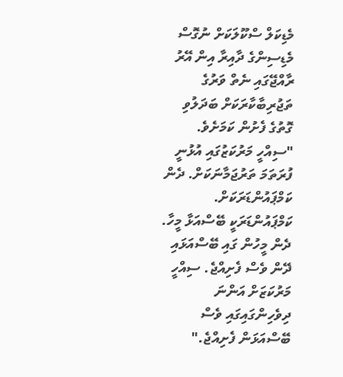މެޑިކަލް ސްކޫލަކަށް ނުގޮސް މެޑިސިންގެ ދާއިރާ އިން އޭރު ރާއްޖޭގައި ނެތް ވަރުގެ ތަޖުރިބާކާރަކަށް ބަދަލުވި ގޮތުގެ ފެށުން ކަމަށެވެ.
"ސިއްހީ މަރުކަޒުގައި އުޅުނީ ފުރަތަމަ ތަރުޖަމާނަކަށް. ދެން ކަމްޕައުންޑަރަކަށް. ކަމްޕައުންޑަރަކީ ބޭސްއަޅާ މީހާ. ދެން މީހުން ގައި ބޭސްއަޅައި ދޭން ވެސް ފެށިއްޖެ. ސިއްހީ މަރުކަޒަށް އަންނަ ދިވެހިންގައިގައި ވެސް ބޭސްއަޅަން ފެށިއްޖެ."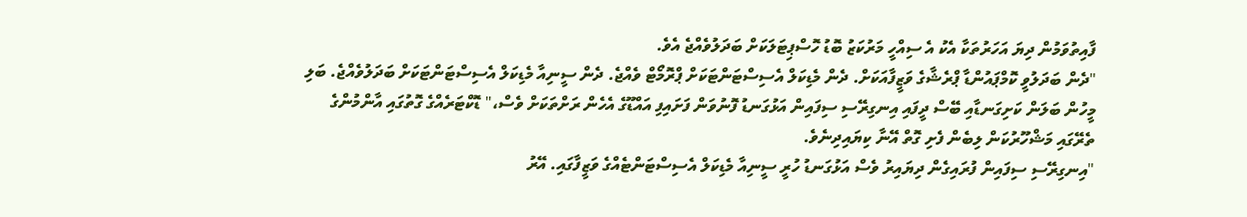ފާއިތުވަމުން ދިޔަ އަހަރުތަކާ އެކު އެ ސިއްހީ މަރުކަޒު ބޮޑު ހޮސްޕިޓަލަކަށް ބަދަލުވެއްޖެ އެވެ.
"ދެން ބަދަލުވީ ކޮމްޕައުންޑާ ޕްރެޝާގެ ވަޒީފާއަކަށް. ދެން މެޑިކަލް އެސިސްޓަންޓަކަށް ޕްރޮމޯޓް ވެއްޖެ. ދެން ސީނިއާ މެޑިކަލް އެސިސްޓަންޓަކަށް ބަދަލުވެއްޖެ. ބަލި މީހުން ބަލަން ކަށިގަނޑާއި ބޭސް ދީފައި އިނގިރޭސި ސިފައިން އަޅުގަނޑު ފޮނުވަން ފަށައިފި އައްޑޫގެ އެހެން ރަށްތަކަށް ވެސް،" ޑޮކްޓަރެއްގެ ގޮތުގައި އާންމުންގެ ތެރޭގައި މަޝްހޫރުކަން ލިބެން ފެށި ގޮތް އޭނާ ކިޔައިދިނެވެ.
"އިނގިރޭސި ސިފައިން ފުރައިގެން ދިޔައިރު ވެސް އަޅުގަނޑު ހުރީ ސީނިއާ މެޑިކަލް އެސިސްޓަންޓެއްގެ ވަޒީފާގައި. އޭރު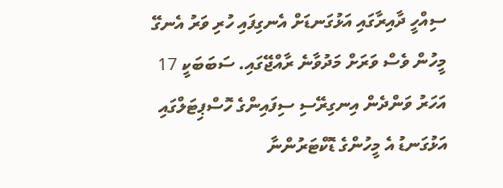ސިއްހީ ދާއިރާގައި އަޅުގަނޑަށް އެނގިފައި ހުރި ވަރު އެނގޭ މީހުން ވެސް ވަރަށް މަދުވާނެ ރާއްޖޭގައި. ސަބަބަކީ 17 އަހަރު ވަންދެން އިނގިރޭސި ސިފައިންގެ ހޮސްޕިޓަލްގައި އަޅުގަނޑު އެ މީހުންގެ ޑޮކްޓަރުންނާ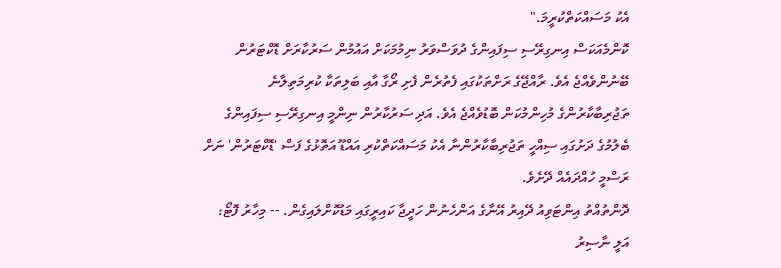އެކު މަސައްކަތްކުރީމަ."
ކޮންމެއަކަސް އިނގިރޭސި ސިފައިންގެ ދުވަސްވަރު ނިމުމަކަށް އައުމުން ސަރުކާރަށް ޑޮކްޓަރުން ބޭނުންވެއްޖެ އެވެ. ރާއްޖޭގެ ރަށްތަކުގައި ފެތުރެން ފެށި ރޯގާ އާއި ބަލިތަކާ ކުރިމަތިލާނެ ތަޖުރިބާކާރުންގެ މުހިންމުކަން ބޮޑުވެއްޖެ އެވެ. އަދި ސަރުކާރުން ނިންމީ އިނގިރޭސި ސިފައިންގެ ބެލުމުގެ ދަށުގައި ސިއްހީ ތަޖުރިބާކާރުންނާ އެކު މަސައްކަތްކުރި އައްޑޫ އަތޮޅުގެ ފަސް 'ޑޮކްޓަރުން' ނަށް ރަސްމީ ހުއްދައެއް ދޭށެވެ.
ދޮންތުއްތު އިންޓަވިއު ދޭއިރު އޭނާގެ އަންހެނުން ހަދީޖާ ކައިރީގައި މަޑުކޮށްލައިގެން. -- މިހާރު ފޮޓޯ: އަލީ ނާސިރު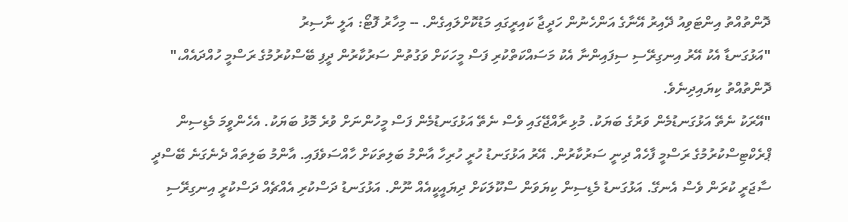ދޮންތުއްތު އިންޓަވިއު ދޭއިރު އޭނާގެ އަންހެނުން ހަދީޖާ ކައިރީގައި މަޑުކޮށްލައިގެން. -- މިހާރު ފޮޓޯ: އަލީ ނާސިރު
"އަޅުގަނޑާ އެކު އޭރު އިނގިރޭސި ސިފައިންނާ އެކު މަސައްކަތްކުރި ފަސް މީހަކަށް ވަގުތުން ސަރުކާރުން ދީފި ބޭސްކުރުމުގެ ރަސްމީ ހުއްދައެއް،" ދޮންތުއްތު ކިޔައިދިނެވެ.
"އޭރަކު ނެތޭ އަޅުގަނޑުމެން ވަރުގެ ބަޔަކު. މުޅި ރާއްޖޭގައި ވެސް ނެތޭ އަޅުގަނޑުމެން ފަސް މީހުންނަށް ވުރެ މޮޅު ބަޔަކު. އެހެންވީމަ މެޑިސިން ޕްރެކްޓިސްކުރުމުގެ ރަސްމީ ފާހެއް ދިނީ ސަރުކާރުން. އޭރު އަޅުގަނޑު ހުރީ ހުރިހާ އާންމު ބަލިތަކަށް ހާއްސަވެފައި. އާންމު ބަލިތައް ދެނެގަނެ ބޭސްދީ ސާޖަރީ ކުރަން ވެސް އެނގޭ. އަޅުގަނޑު މެޑިސިން ކިޔަވަން ސްކޫލަކަށް ދިޔައީކީއެއް ނޫން. އަޅުގަނޑު ދަސްކުރި އެއްޗެއް ދަސްކުރީ އިނގިރޭސި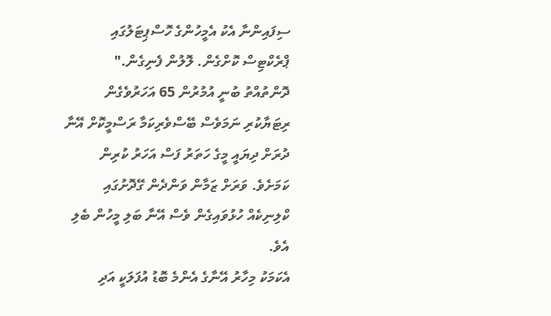ސިފައިންނާ އެކު އެމީހުންގެ ހޮސްޕިޓަލުގައި ޕްރެކްޓިސް ކޮށްގެން. ލޮލުން ފެނިގެން."
ދޮންތުއްތު ބުނީ އުމުރުން 65 އަހަރުވެގެން ރިޓަޔާކުރި ނަމަވެސް ބޭސްވެރިކަމާ ރަސްމީކޮށް އޭނާ ދުރަށް ދިޔައީ މީގެ ހަތަރު ފަސް އަހަރު ކުރިން ކަމަށެވެ. ވަރަށް ޒަމާން ވަންދެން ގޭދޮށުގައި ކްލިނިކެއް ހުޅުވައިގެން ވެސް އޭނާ ބަލި މީހުން ބެލި އެވެ.
އެކަމަކު މިހާރު އޭނާގެ އެންމެ ބޮޑު އުފަލަކީ އަދި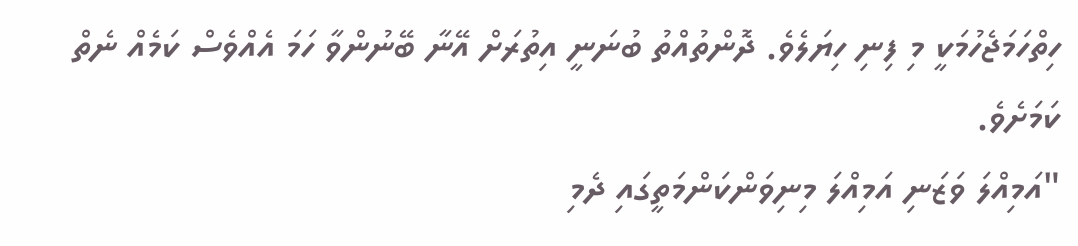ހިތްހަމަޖެހުމަކީ މި ފިނި ހިޔަލެވެ. ދޮންތުއްތު ބުނަނީ އިތުރަށް އޭނާ ބޭނުންވާ ހަމަ އެއްވެސް ކަމެއް ނެތް ކަމަށެވެ.
"އަމިއްލަ ވަޒަނި އަމިއްލަ މިނިވަންކަންމަތީގައި ދެމި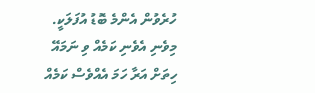ހުރެވުން އެންމެ ބޮޑު އުފަލަކީ. މިވެނި އެވެނި ކަމެއް ވި ނަމައޭ ހިތަށް އަރާ ހަމަ އެއްވެސް ކަމެއް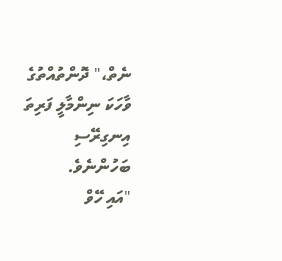ނެތް،" ދޮންތުއްތުގެ ވާހަކަ ނިންމާލީ ފަރިތަ އިނގިރޭސި ބަހުންނެވެ.
"އައި ހޭވް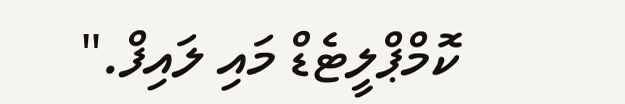ކޮމްޕްލީޓެޑް މައި ލައިފް."